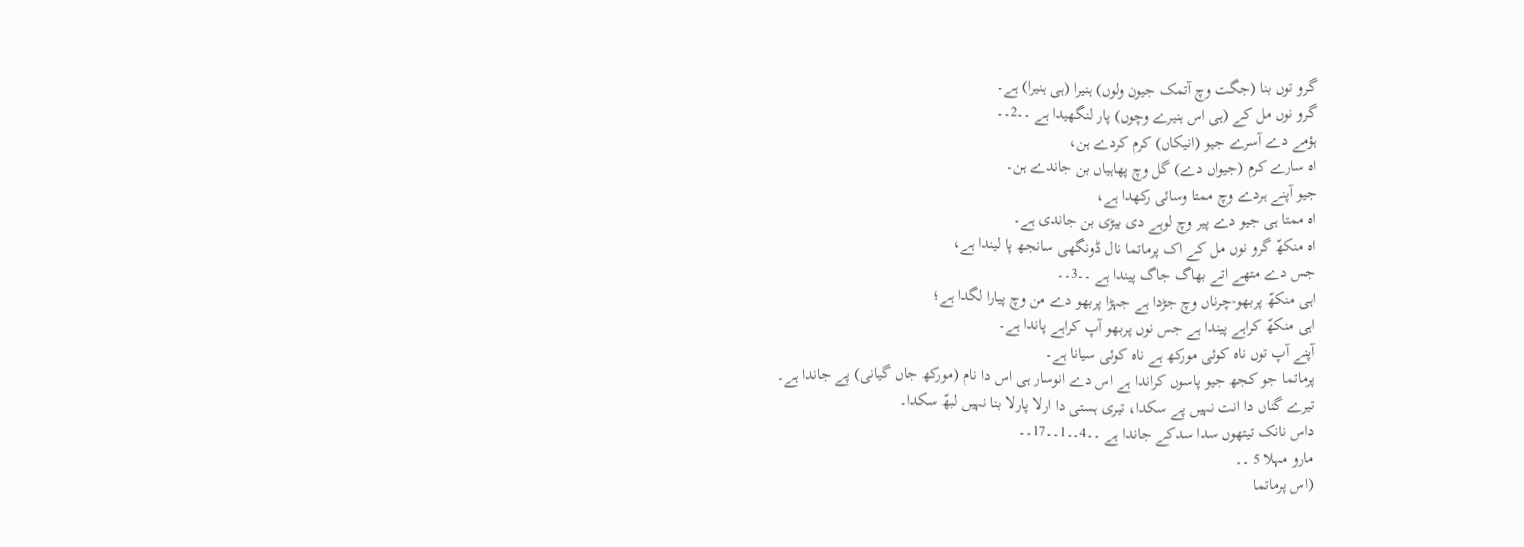گرو توں بنا (جگت وچ آتمک جیون ولوں) ہنیرا (ہی ہنیرا) ہے۔
گرو نوں مل کے (ہی اس ہنیرے وچوں) پار لنگھیدا ہے ۔۔2۔۔
ہؤمے دے آسرے جیو (انیکاں) کرم کردے ہن،
اہ سارے کرم (جیواں دے) گل وچ پھاہیاں بن جاندے ہن۔
جیو آپنے ہردے وچ ممتا وسائی رکھدا ہے،
اہ ممتا ہی جیو دے پیر وچ لوہے دی بیڑی بن جاندی ہے۔
اہ منکھّ گرو نوں مل کے اک پرماتما نال ڈونگھی سانجھ پا لیندا ہے،
جس دے متھے اتے بھاگ جاگ پیندا ہے ۔۔3۔۔
اہی منکھّ پربھو-چرناں وچ جڑدا ہے جہڑا پربھو دے من وچ پیارا لگدا ہے؛
اہی منکھّ کراہے پیندا ہے جس نوں پربھو آپ کراہے پاندا ہے۔
آپنے آپ توں ناہ کوئی مورکھ ہے ناہ کوئی سیانا ہے۔
پرماتما جو کجھ جیو پاسوں کراندا ہے اس دے انوسار ہی اس دا نام (مورکھ جاں گیانی) پے جاندا ہے۔
تیرے گناں دا انت نہیں پے سکدا، تیری ہستی دا ارلا پارلا بنا نہیں لبھّ سکدا۔
داس نانک تیتھوں سدا سدکے جاندا ہے ۔۔4۔۔1۔۔17۔۔
مارو مہلا 5 ۔۔
(اس پرماتما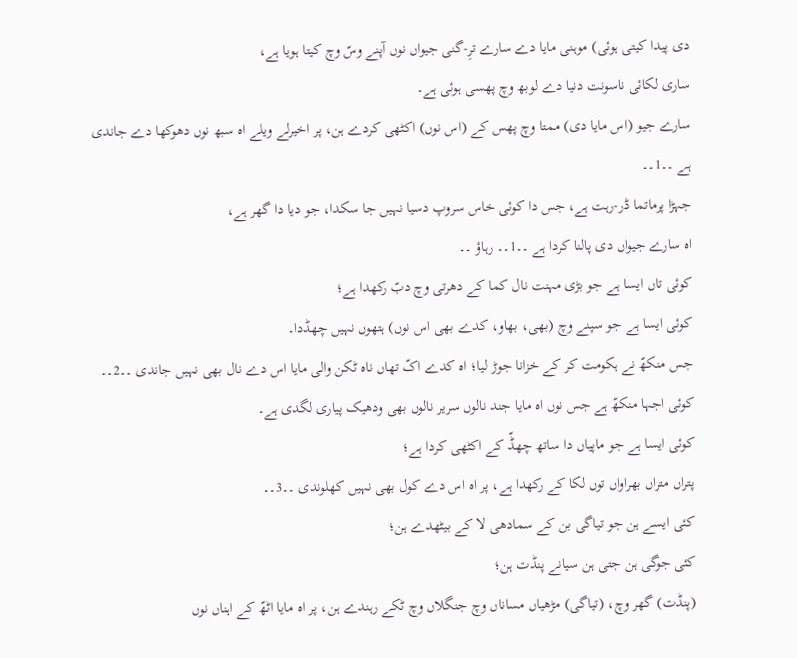دی پیدا کیتی ہوئی) موہنی مایا دے سارے ترِ-گنی جیواں نوں آپنے وسّ وچ کیتا ہویا ہے،
ساری لکائی ناسونت دنیا دے لوبھ وچ پھسی ہوئی ہے۔
سارے جیو (اس مایا دی) ممتا وچ پھس کے (اس نوں) اکٹھی کردے ہن، پر اخیرلے ویلے اہ سبھ نوں دھوکھا دے جاندی ہے ۔۔1۔۔
جہڑا پرماتما ڈر-رہت ہے، جس دا کوئی خاس سروپ دسیا نہیں جا سکدا، جو دیا دا گھر ہے،
اہ سارے جیواں دی پالنا کردا ہے ۔۔1۔۔ رہاؤ ۔۔
کوئی تاں ایسا ہے جو بڑی مہنت نال کما کے دھرتی وچ دبّ رکھدا ہے؛
کوئی ایسا ہے جو سپنے وچ (بھی، بھاو، کدے بھی اس نوں) ہتھوں نہیں چھڈدا۔
جس منکھّ نے ہکومت کر کے خزانا جوڑ لیا؛ اہ کدے اکّ تھاں ناہ ٹکن والی مایا اس دے نال بھی نہیں جاندی ۔۔2۔۔
کوئی اجہا منکھّ ہے جس نوں اہ مایا جند نالوں سریر نالوں بھی ودھیک پیاری لگدی ہے۔
کوئی ایسا ہے جو ماپیاں دا ساتھ چھڈّ کے اکٹھی کردا ہے؛
پتراں متراں بھراواں توں لکا کے رکھدا ہے، پر اہ اس دے کول بھی نہیں کھلوندی ۔۔3۔۔
کئی ایسے ہن جو تیاگی بن کے سمادھی لا کے بیٹھدے ہن؛
کئی جوگی ہن جتی ہن سیانے پنڈت ہن؛
(پنڈت) گھر وچ، (تیاگی) مڑھیاں مساناں وچ جنگلاں وچ ٹکے رہندے ہن، پر اہ مایا اٹھّ کے اہناں نوں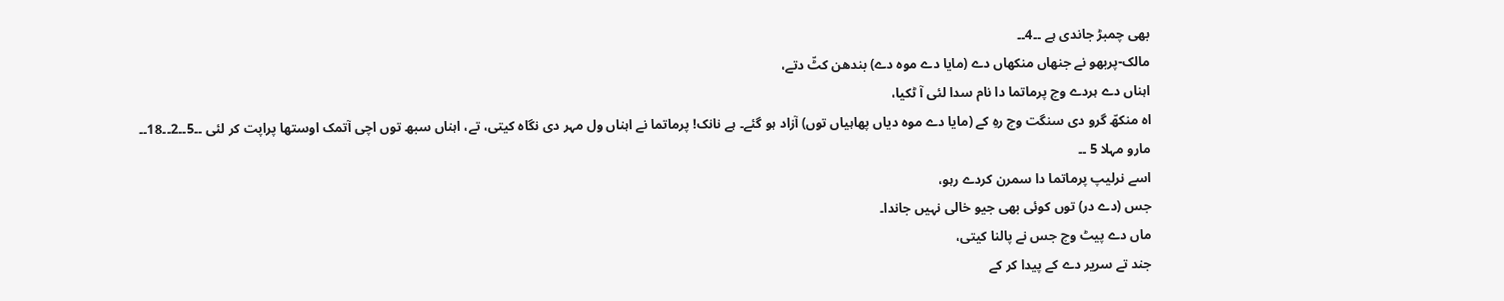بھی چمبڑ جاندی ہے ۔۔4۔۔
مالک-پربھو نے جنھاں منکھاں دے (مایا دے موہ دے) بندھن کٹّ دتے،
اہناں دے ہردے وچ پرماتما دا نام سدا لئی آ ٹکیا،
اہ منکھّ گرو دی سنگت وچ رہِ کے (مایا دے موہ دیاں پھاہیاں توں) آزاد ہو گئے۔ ہے نانک! پرماتما نے اہناں ول مہر دی نگاہ کیتی، تے، اہناں سبھ توں اچی آتمک اوستھا پراپت کر لئی ۔۔5۔۔2۔۔18۔۔
مارو مہلا 5 ۔۔
اسے نرلیپ پرماتما دا سمرن کردے رہو،
جس (دے در) توں کوئی بھی جیو خالی نہیں جاندا۔
ماں دے پیٹ وچ جس نے پالنا کیتی،
جند تے سریر دے کے پیدا کر کے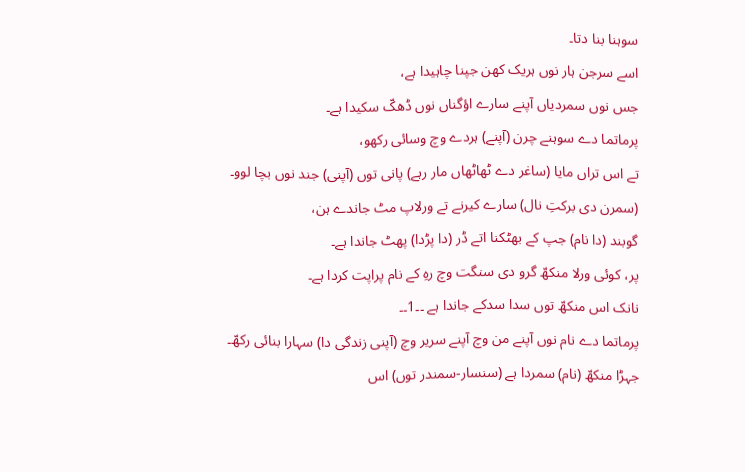سوہنا بنا دتا۔
اسے سرجن ہار نوں ہریک کھن جپنا چاہیدا ہے،
جس نوں سمردیاں آپنے سارے اؤگناں نوں ڈھکّ سکیدا ہے۔
پرماتما دے سوہنے چرن (آپنے) ہردے وچ وسائی رکھو،
تے اس تراں مایا (ساغر دے ٹھاٹھاں مار رہے) پانی توں (آپنی) جند نوں بچا لوو۔
(سمرن دی برکتِ نال) سارے کیرنے تے ورلاپ مٹ جاندے ہن،
گوبند (دا نام) جپ کے بھٹکنا اتے ڈر (دا پڑدا) پھٹ جاندا ہے۔
پر، کوئی ورلا منکھّ گرو دی سنگت وچ رہِ کے نام پراپت کردا ہے۔
نانک اس منکھّ توں سدا سدکے جاندا ہے ۔۔1۔۔
پرماتما دے نام نوں آپنے من وچ آپنے سریر وچ (آپنی زندگی دا) سہارا بنائی رکھّ۔
جہڑا منکھّ (نام) سمردا ہے (سنسار-سمندر توں) اس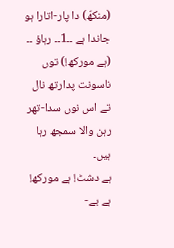(منکھّ) دا پار-اتارا ہو جاندا ہے ۔۔1۔۔ رہاؤ ۔۔
(ہے مورکھ!) توں ناسونت پدارتھ نال تے اس نوں سدا-تھر رہن والا سمجھ رہا ہیں۔
ہے دشٹ! ہے مورکھ! ہے بے-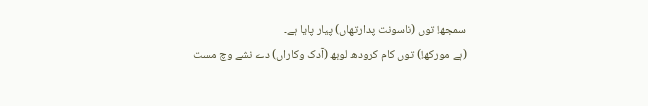سمجھ! توں (ناسونت پدارتھاں) پیار پایا ہے۔
(ہے مورکھ!) توں کام کرودھ لوبھ (آدک وکاراں) دے نشے وچ مست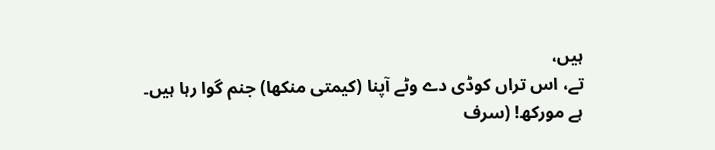ہیں،
تے، اس تراں کوڈی دے وٹے آپنا (کیمتی منکھا) جنم گوا رہا ہیں۔
ہے مورکھ! (سرف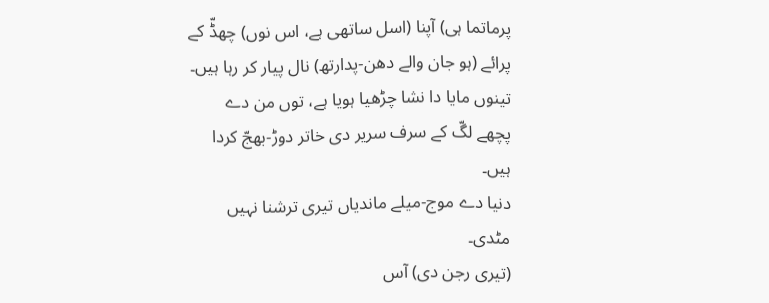پرماتما ہی) آپنا (اسل ساتھی ہے، اس نوں) چھڈّ کے پرائے (ہو جان والے دھن-پدارتھ) نال پیار کر رہا ہیں۔
تینوں مایا دا نشا چڑھیا ہویا ہے، توں من دے پچھے لگّ کے سرف سریر دی خاتر دوڑ-بھجّ کردا ہیں۔
دنیا دے موج-میلے ماندیاں تیری ترشنا نہیں مٹدی۔
(تیری رجن دی) آس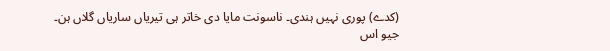(کدے) پوری نہیں ہندی۔ ناسونت مایا دی خاتر ہی تیریاں ساریاں گلاں ہن۔
جیو اس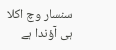سنسار وچ اکلا ہی آؤندا ہے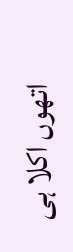اتھوں اکلا ہی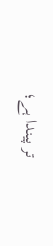تر پیندا ہے؛